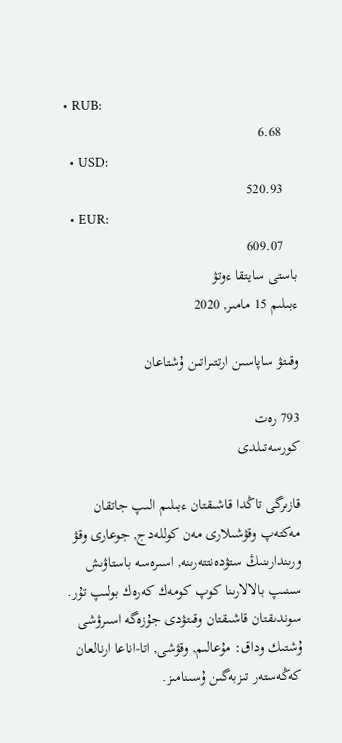• RUB:
    6.68
  • USD:
    520.93
  • EUR:
    609.07
باستى سايتقا ءوتۋ
ءبىلىم 15 مامىر, 2020

وقىتۋ ساپاسىن ارتتىراتىن ۇشتاعان

793 رەت
كورسەتىلدى

قازىرگى تاڭدا قاشىقتان ءبىلىم الىپ جاتقان مەكتەپ وقۋشىلارى مەن كوللەدج, جوعارى وقۋ ورىندارىنىڭ ستۋدەنتتەرىنە, اسىرەسە باستاۋىش سىنىپ بالالارىنا كوپ كومەك كەرەك بولىپ تۇر. سوندىقتان قاشىقتان وقىتۋدى جۇزەگە اسىرۋشى ۇشتىك وداق: مۇعالىم, وقۋشى, اتا-اناعا ارنالعان كەڭەستەر تىزبەگىن ۇسىنامىز.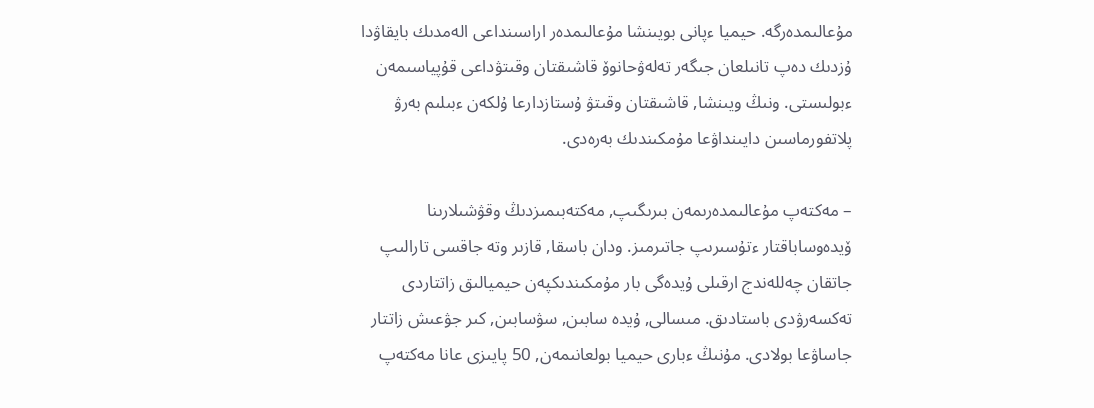مۇعالىمدەرگە. حيميا ءپانى بويىنشا مۇعالىمدەر اراسىنداعى الەمدىك بايقاۋدا ۇزدىك دەپ تانىلعان جىگەر تەلەۋحانوۆ قاشىقتان وقىتۋداعى قۇپياسىمەن ءبولىستى. ونىڭ ويىنشا, قاشىقتان وقىتۋ ۇستازدارعا ۇلكەن ءبىلىم بەرۋ پلاتفورماسىن دايىنداۋعا مۇمكىندىك بەرەدى.

– مەكتەپ مۇعالىمدەرىمەن بىرىگىپ, مەكتەبىمىزدىڭ وقۋشىلارىنا ۆيدەوساباقتار ءتۇسىرىپ جاتىرمىز. ودان باسقا, قازىر وتە جاقسى تارالىپ جاتقان چەللەندج ارقىلى ۇيدەگى بار مۇمكىندىكپەن حيميالىق زاتتاردى تەكسەرۋدى باستادىق. مىسالى, ۇيدە سابىن, سۋسابىن, كىر جۋعىش زاتتار جاساۋعا بولادى. مۇنىڭ ءبارى حيميا بولعانىمەن, 50 پايىزى عانا مەكتەپ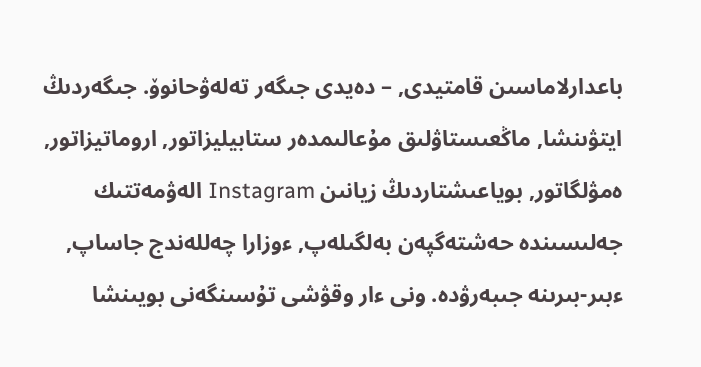باعدارلاماسىن قامتيدى, – دەيدى جىگەر تەلەۋحانوۆ. جىگەردىڭ ايتۋىنشا, ماڭعىستاۋلىق مۇعالىمدەر ستابيليزاتور, اروماتيزاتور, ەمۋلگاتور, بوياعىشتاردىڭ زيانىن Instagram الەۋمەتتىك جەلىسىندە حەشتەگپەن بەلگىلەپ, ءوزارا چەللەندج جاساپ, ءبىر-بىرىنە جىبەرۋدە. ونى ءار وقۋشى تۇسىنگەنى بويىنشا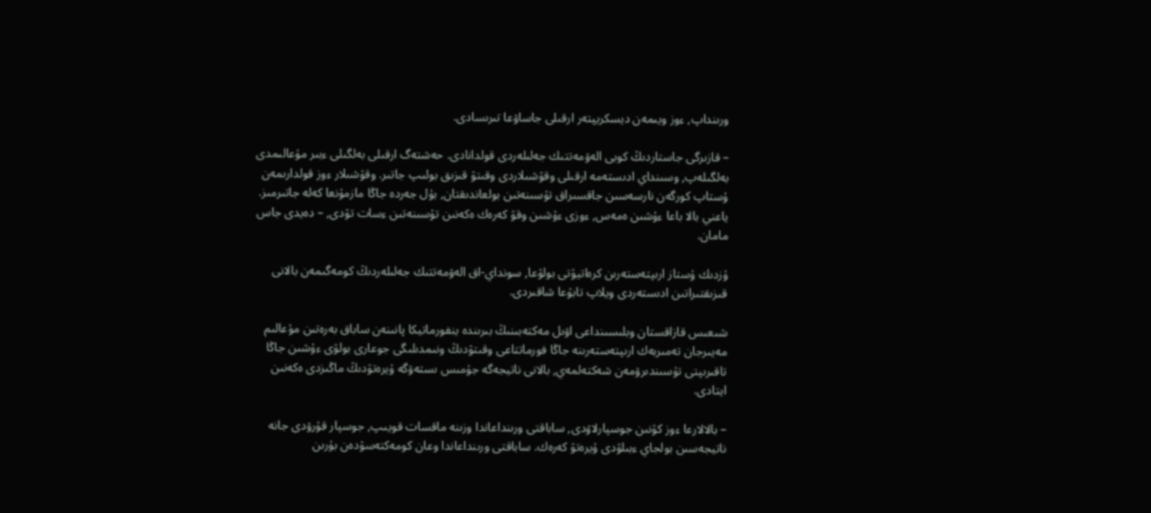ورىنداپ, ءوز ويىمەن ديسكريپتەر ارقىلى جاساۋعا تىرىسادى.

– قازىرگى جاستاردىڭ كوبى الەۋمەتتىك جەلىلەردى قولدانادى. حەشتەگ ارقىلى بەلگىلى ءبىر مۇعالىمدى بەلگىلەپ, وسىنداي ادىستەمە ارقىلى وقۋشىلاردى وقىتۋ قىزىق بولىپ جاتىر. وقۋشىلار ءوز قولدارىمەن ۇستاپ كورگەن نارسەسىن جاقسىراق تۇسىنەتىن بولعاندىقتان, بۇل جەردە جاڭا مازمۇنعا كەلە جاتىرمىز. ياعني بالا باعا ءۇشىن ەمەس, ءوزى ءۇشىن وقۋ كەرەك ەكەنىن تۇسىنەتىن ءسات تۋدى, – دەيدى جاس مامان.

ۇزدىك ۇستاز ارىپتەستەرىن كرەاتيۆتى بولۋعا, سونداي-اق الەۋمەتتىك جەلىلەردىڭ كومەگىمەن بالانى قىزىقتىراتىن ادىستەردى ويلاپ تابۋعا شاقىردى.

شىعىس قازاقستان وبلىسىنداعى اۋىل مەكتەبىنىڭ بىرىندە ينفورماتيكا پانىنەن ساباق بەرەتىن مۇعالىم مەيىرجان تەمىربەك ارىپتەستەرىنە جاڭا فورماتتاعى وقىتۋدىڭ ونىمدىلىگى جوعارى بولۋى ءۇشىن جاڭا تاقىرىپتى تۇسىندىرۋمەن شەكتەلمەي, بالانى ناتيجەگە جۇمىس ىستەۋگە ۇيرەتۋدىڭ ماڭىزدى ەكەنىن ايتادى.

– بالالارعا ءوز كۇنىن جوسپارلاۋدى, ساباقتى ورىنداعاندا وزىنە ماقسات قويىپ, جوسپار قۇرۋدى جانە ناتيجەسىن بولجاي ءبىلۋدى ۇيرەتۋ كەرەك. ساباقتى ورىنداعاندا وعان كومەكتەسۋدەن بۇرىن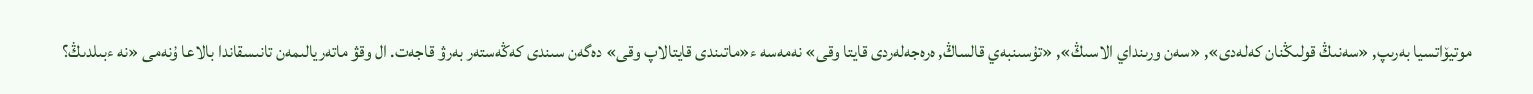موتيۆاتسيا بەرىپ, «سەنىڭ قولىڭنان كەلەدى», «سەن ورىنداي الاسىڭ», «تۇسىنبەي قالساڭ, ەرەجەلەردى قايتا وقى» نەمەسە ء«ماتىندى قايتالاپ وقى» دەگەن سىندى كەڭەستەر بەرۋ قاجەت. ال وقۋ ماتەريالىمەن تانىسقاندا بالاعا ۇنەمى «نە ءبىلدىڭ؟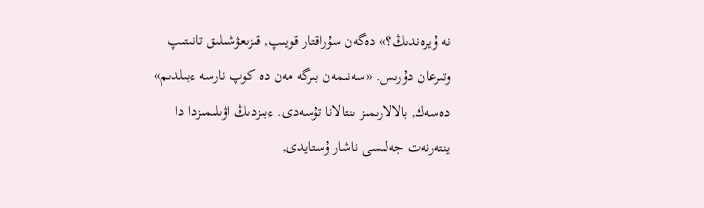نە ۇيرەندىڭ؟» دەگەن سۇراقتار قويىپ, قىزىعۋشىلىق تانىتىپ وتىرعان دۇرىس. «سەنىمەن بىرگە مەن دە كوپ نارسە ءبىلدىم» دەسەك, بالالارىمىز ىنتالانا تۇسەدى. ءبىزدىڭ اۋىلىمىزدا دا ينتەرنەت جەلىسى ناشار ۇستايدى,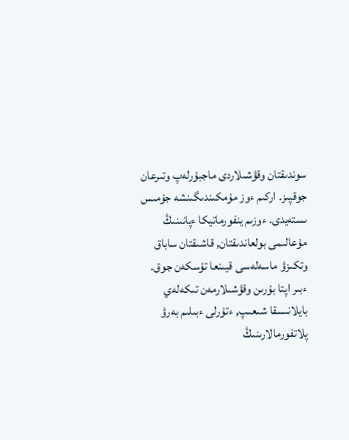سوندىقتان وقۋشىلاردى ماجبۇرلەپ وتىرعان جوقپىز. اركىم ءوز مۇمكىندىگىنشە جۇمىس ىستەيدى. ءوزىم ينفورماتيكا ءپانىنىڭ مۇعالىمى بولعاندىقتان, قاشىقتان ساباق وتكىزۋ ماسەلەسى قيىنعا تۇسكەن جوق. ءبىر اپتا بۇرىن وقۋشىلارمەن تىكەلەي بايلانىسقا شىعىپ, ءتۇرلى ءبىلىم بەرۋ پلاتفورمالارىنىڭ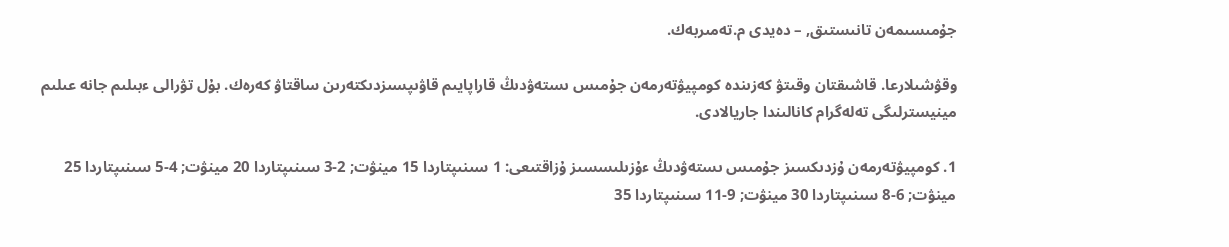جۇمىسىمەن تانىستىق, – دەيدى م.تەمىربەك.

وقۋشىلارعا. قاشىقتان وقىتۋ كەزىندە كومپيۋتەرمەن جۇمىس ىستەۋدىڭ قاراپايىم قاۋىپسىزدىكتەرىن ساقتاۋ كەرەك. بۇل تۋرالى ءبىلىم جانە عىلىم مينيسترلىگى تەلەگرام كانالىندا جاريالادى.

1. كومپيۋتەرمەن ۇزدىكسىز جۇمىس ىستەۋدىڭ ءۇزىلىسسىز ۇزاقتىعى: 1 سىنىپتاردا 15 مينۋت; 2-3 سىنىپتاردا 20 مينۋت; 4-5 سىنىپتاردا 25 مينۋت; 6-8 سىنىپتاردا 30 مينۋت; 9-11 سىنىپتاردا 35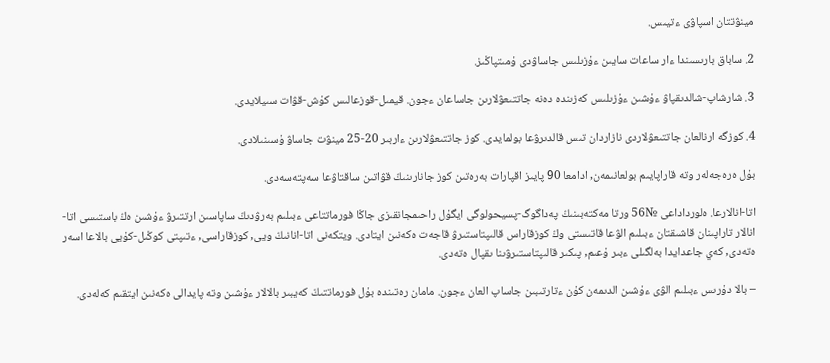مينۋتتان اسپاۋى ءتيىس.

2. ساباق بارىسىندا ءار ساعات سايىن ءۇزىلىس جاساۋدى ۇمىتپاڭىز.

3. شارشاپ-شالدىقپاۋ ءۇشىن ءۇزىلىس كەزىندە دەنە جاتتىعۋلارىن جاساعان ءجون. قيمىل-قوزعالىس كۇش-قۋات سىيلايدى.

4. كوزگە ارنالعان جاتتىعۋلاردى نازاردان تىس قالدىرۋعا بولمايدى. كوز جاتتىعۋلارىن ءاربىر 20-25 مينۋت جاساۋ ۇسىنىلادى.

بۇل ەرەجەلەر وتە قاراپايىم بولعانىمەن, ادامعا 90 پايىز اقپارات بەرەتىن كوز جانارىنىڭ قۋاتىن ساقتاۋعا سەپتەسەدى.

اتا-انالارعا. ەلورداداعى №56 ورتا مەكتەبىنىڭ پەداگوگ-پسيحولوگى ايگۇل راحىمجانقىزى جاڭا فورماتتاعى ءبىلىم بەرۋدىڭ ساپاسىن ارتتىرۋ ءۇشىن ەڭ باستىسى اتا-انالار تاراپىنان قاشىقتان ءبىلىم الۋعا قاتىستى وڭ كوزقاراس قالىپتاستىرۋ قاجەت ەكەنىن ايتادى. ويتكەنى اتا-انانىڭ ويى, كوزقاراسى, ءتىپتى كوڭىل-كۇيى بالاعا اسەر ەتەدى, كەي جاعدايدا بەلگىلى ءبىر ۇعىم, پىكىر قالىپتاستىرۋىنا ىقپال ەتەدى.

– بالا دۇرىس ءبىلىم الۋى ءۇشىن الدىمەن كۇن ءتارتىبىن جاساپ العان ءجون. مامان رەتىندە بۇل فورماتتىڭ كەيبىر بالالار ءۇشىن وتە پايدالى ەكەنىن ايتقىم كەلەدى.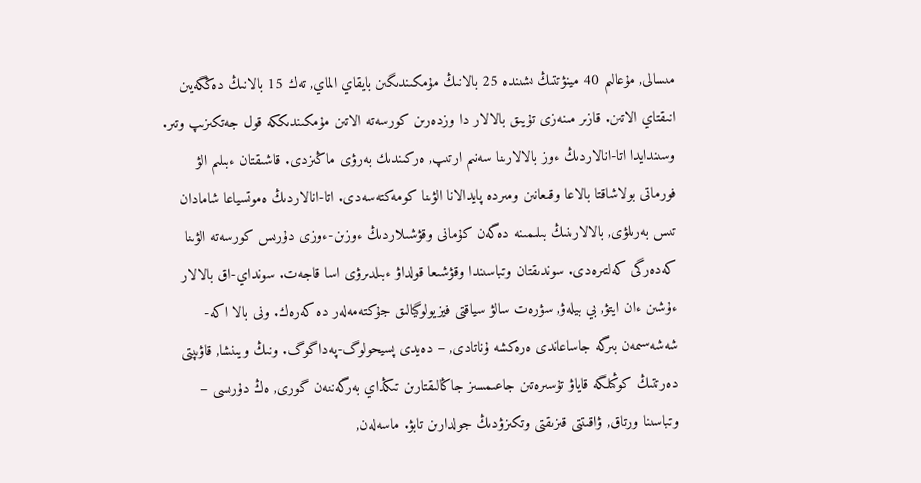مىسالى, مۇعالىم 40 مينۋتتىڭ ىشىندە 25 بالانىڭ مۇمكىندىگىن بايقاي الماي, تەك 15 بالانىڭ دەڭگەيىن انىقتاي الاتىن. قازىر مىنەزى تۇيىق بالالار دا وزدەرىن كورسەتە الاتىن مۇمكىندىككە قول جەتكىزىپ وتىر. وسىندايدا اتا-انالاردىڭ ءوز بالالارىنا سەنىم ارتىپ, ەركىندىك بەرۋى ماڭىزدى. قاشىقتان ءبىلىم الۋ فورماتى بولاشاقتا بالاعا وقىعانىن ومىردە پايدالانا الۋىنا كومەكتەسەدى. اتا-انالاردىڭ ەموتسياعا شامادان تىس بەرىلۋى, بالالارىنىڭ بىلىمىنە دەگەن كۇمانى وقۋشىلاردىڭ ءوزىن-ءوزى دۇرىس كورسەتە الۋىنا كەدەرگى كەلتىرەدى. سوندىقتان وتباسىندا وقۋشىعا قولداۋ ءبىلدىرۋى اسا قاجەت. سونداي-اق بالالار ءۇشىن ءان ايتۋ, بي بيلەۋ, سۋرەت سالۋ سياقتى فيزيولوگيالىق جۇكتەمەلەر دە كەرەك. ونى بالا اكە-شەشەسىمەن بىرگە جاساعاندى ەرەكشە ۇناتادى, – دەيدى پسيحولوگ-پەداگوگ. ونىڭ ويىنشا, قاۋىپتى دەرتتىڭ كوڭىلگە قاياۋ تۇسىرەتىن جاعىمسىز جاڭالىقتارىن تىڭداي بەرگەننەن گورى, ەڭ دۇرىسى – وتباسىنا ورتاق, ۋاقىتتى قىزىقتى وتكىزۋدىڭ جولدارىن تابۋ. ماسەلەن,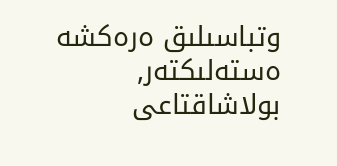وتباسىلىق ەرەكشە ەستەلىكتەر, بولاشاقتاعى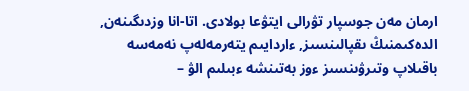ارمان مەن جوسپار تۋرالى ايتۋعا بولادى. اتا-انا وزدىگىنەن, الدەكىمنىڭ ىقپالىنسىز, ءاردايىم يتەرمەلەپ نەمەسە باقىلاپ وتىرۋىنسىز ءوز بەتىنشە ءبىلىم الۋ –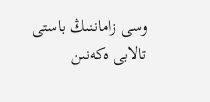وسى زاماننىڭ باستى تالابى ەكەنىن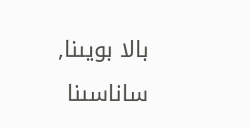بالا بويىنا, ساناسىنا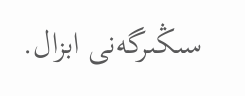سىڭىرگەنى ابزال.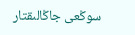سوڭعى جاڭالىقتار